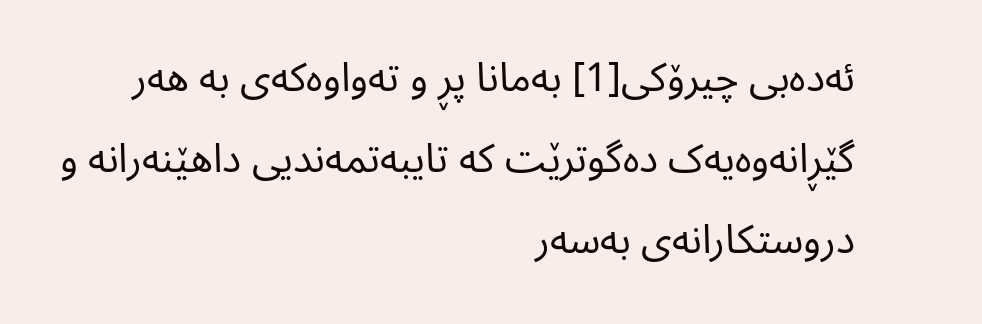ئەدەبی چیرۆکی[1] بەمانا پڕ و تەواوەکەی بە هەر گێڕانەوەیەک دەگوترێت کە تایبەتمەندیی داهێنەرانە و دروستکارانەی بەسەر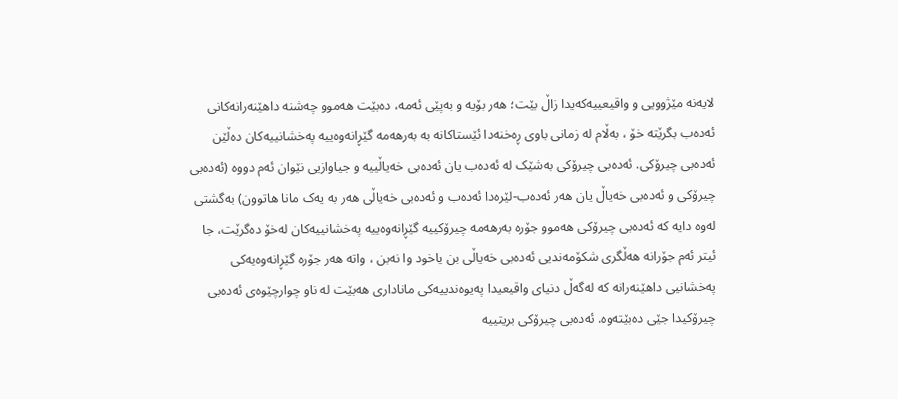لایەنە مێژوویی و واقیعییەکەیدا زاڵ بێت؛ هەر بۆیە و بەپێی ئەمە، دەبێت هەموو چەشنە داهێنەرانەکانی ئەدەب بگرێتە خۆ ، بەڵام لە زمانی باوی ڕەخنەدا ئێستاکانە بە بەرهەمە گێڕانەوەییە پەخشانییەکان دەڵێن ئەدەبی چیرۆکی. ئەدەبی چیرۆکی بەشێک لە ئەدەب یان ئەدەبی خەیاڵییە و جیاوازیی نێوان ئەم دووە (ئەدەبی چیرۆکی و ئەدەبی خەیاڵ یان هەر ئەدەب-لێرەدا ئەدەب و ئەدەبی خەیاڵی هەر بە یەک مانا هاتوون) بەگشتی لەوە دایە کە ئەدەبی چیرۆکی هەموو جۆرە بەرهەمە چیرۆکییە گێڕانەوەییە پەخشانییەکان لەخۆ دەگرێت، جا ئیتر ئەم جۆرانە هەڵگری شکۆمەندیی ئەدەبی خەیاڵی بن یاخود وا نەبن ، واتە هەر جۆرە گێڕانەوەیەکی پەخشانیی داهێنەرانە کە لەگەڵ دنیای واقیعیدا پەیوەندییەکی ماناداری هەبێت لە ناو چوارچێوەی ئەدەبی چیرۆکیدا جێی دەبێتەوە. ئەدەبی چیرۆکی بریتییە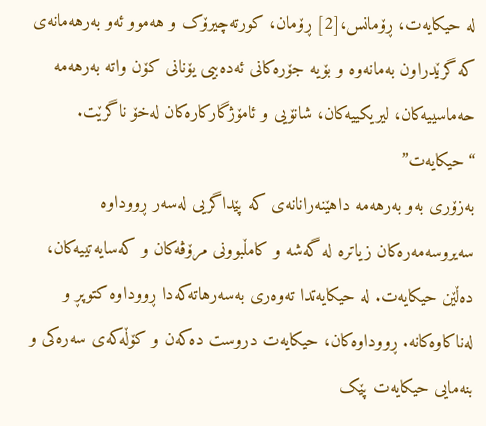لە حیکایەت، ڕۆمانس،[2] ڕۆمان، کورتەچیرۆک و هەموو ئەو بەرهەمانەی کە گرێدراون بەمانەوە و بۆیە جۆرەکانی ئەدەبیی یۆنانی کۆن واتە بەرهەمە حەماسییەکان، لیریکییەکان، شانۆیی و ئامۆژگارکارەکان لەخۆ ناگرێت.
“حیکایەت”
بەزۆری بەو بەرهەمە داهێنەرانانەی کە پێداگریی لەسەر ڕووداوە سەیروسەمەرەکان زیاترە لە گەشە و کامڵبوونی مرۆڤەکان و کەسایەتییەکان، دەڵێن حیکایەت. لە حیکایەتدا تەوەری بەسەرهاتەکەدا ڕووداوە کتوپڕ و لەناکاوەکانە. ڕووداوەکان، حیکایەت دروست دەکەن و کۆڵەکەی سەرەکی و بنەمایی حیکایەت پێک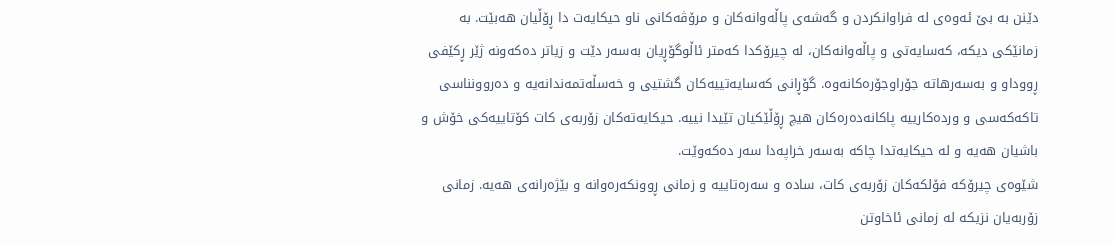دێنن بە بێ ئەوەی لە فراوانکردن و گەشەی پاڵەوانەکان و مرۆڤەکانی ناو حیکایەت دا ڕۆڵیان هەبێت. بە زمانێکی دیکە، کەسایەتی و پاڵەوانەکان، لە چیرۆکدا کەمتر ئاڵوگۆڕیان بەسەر دێت و زیاتر دەکەونە ژێر ڕکێفی ڕووداو و بەسەرهاتە جۆراوجۆرەکانەوە. گۆڕانی کەسایەتییەکان گشتیی و خەسڵەتمەندانەیە و دەروونناسی تاکەکەسی و وردەکارییە پاکانەدەرەکان هیچ ڕۆڵێکیان تێیدا نییە. حیکایەتەکان زۆربەی کات کۆتاییەکی خۆش و باشیان هەیە و لە حیکایەتدا چاکە بەسەر خراپەدا سەر دەکەوێت.
شێوەی چیرۆکە فۆلکەکان زۆربەی کات، سادە و سەرەتاییە و زمانی ڕوونکەرەوانە و بێژەرانەی هەیە. زمانی زۆربەیان نزیکە لە زمانی ئاخاوتن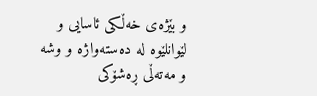و بێژەی خەڵکی ئاسایی و لێوانلێوە لە دەستەواژە و وشە و مەتەڵی ڕەشۆکی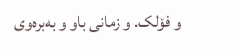و فۆلک. و زمانی باو و بەبرەوی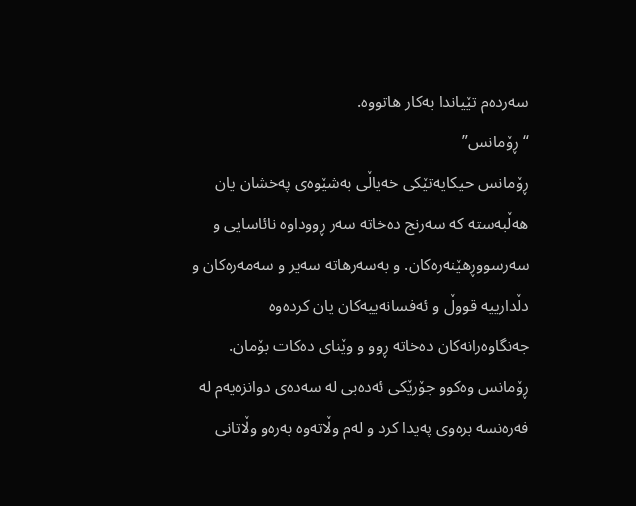سەردەم تێیاندا بەکار هاتووە.
“ڕۆمانس”
ڕۆمانس حیکایەتێکی خەیاڵی بەشێوەی پەخشان یان هەڵبەستە کە سەرنج دەخاتە سەر ڕووداوە نائاسایی و سەرسووڕهێنەرەکان. و بەسەرهاتە سەیر و سەمەرەکان و دڵدارییە قووڵ و ئەفسانەییەکان یان کردەوە جەنگاوەرانەکان دەخاتە ڕوو و وێنای دەکات بۆمان. ڕۆمانس وەکوو جۆرێکی ئەدەبی لە سەدەی دوانزەیەم لە فەرەنسە برەوی پەیدا کرد و لەم وڵاتەوە بەرەو وڵاتانی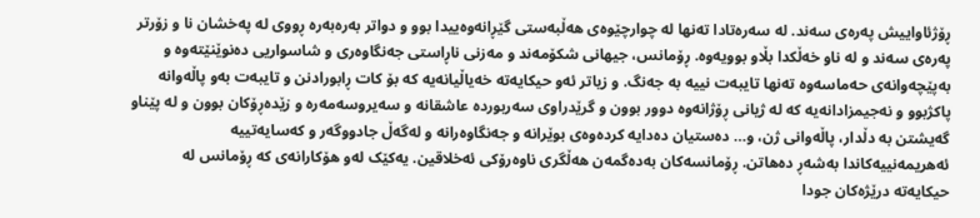ڕۆژئاواییش پەرەی سەند. لە سەرەتادا تەنها لە چوارچێوەی هەڵبەستی گێڕانەوەییدا بوو و دواتر بەرەبەرە ڕووی لە پەخشان نا و زۆرتر پەرەی سەند و لە ناو خەڵکدا بڵاو بوویەوە. ڕۆمانس، جیهانی شکۆمەند و مەزنی ناڕاستی جەنگاوەری و شاسواریی دەنوێنێتەوە و بەپێچەوانەی حەماسەوە تەنها تایبەت نییە بە جەنگ. و زیاتر ئەو حیکایەتە خەیاڵیانەیە کە بۆ کات ڕابورادنن و تایبەت بەو پاڵەوانە پاکژبوو و نەجیمزادانەیە کە لە ژیانی ڕۆژانەوە دوور بوون و گرێدراوی سەربوردە عاشقانە و سەیروسەمەرە و زێدەڕۆکان بوون و لە پێناو گەیشتن بە دڵدار، پاڵەوانی ژن، و… دەستیان دەدایە کردەوەی بوێرانە و جەنگاوەرانە و لەگەڵ جادووگەر و کەسایەتییە ئەهریمەنییەکاندا بەشەڕ دەهاتن. ڕۆمانسەکان بەدەگمەن هەڵگری ناوەرۆکی ئەخلاقین. یەکێک لەو هۆکارانەی کە ڕۆمانس لە حیکایەتە درێژەکان جودا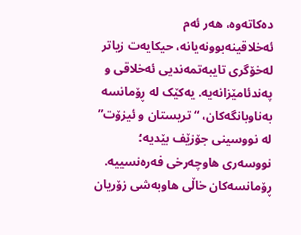دەکاتەوە، هەر ئەم ئەخلاقینەبوونەیانە، حیکایەت زیاتر لەخۆگری تایبەتمەندیی ئەخلاقی و پەندئامێزانەیە. یەکێک لە ڕۆمانسە بەناوبانگەکان، “تریستان و ئیزۆت” لە نووسینی جۆزێف بێدیە؛ نووسەری هاوچەرخی فەرەنسییە. ڕۆمانسەکان خاڵی هاوبەشی زۆریان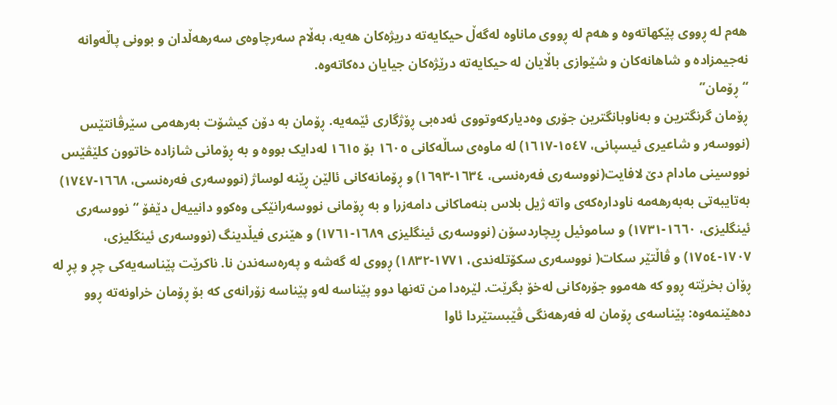هەم لە ڕووی پێکهاتەوە و هەم لە ڕووی ماناوە لەگەڵ حیکایەتە دریژەکان هەیە، بەڵام سەرچاوەی سەرهەڵدان و بوونی پاڵەوانە نەجیمزادە و شاهانەکان و شێوازی باڵایان لە حیکایەتە درێژەکان جیایان دەکاتەوە.
“ڕۆمان”
ڕۆمان گرنگترین و بەناوبانگترین جۆری وەدیارکەوتووی ئەدەبی ڕۆژگاری ئێمەیە. ڕۆمان بە دۆن کیشۆت بەرهەمی سێرڤانتێس (نووسەر و شاعیری ئیسپانی، ١٥٤٧-١٦١٧) لە ماوەی ساڵەکانی ١٦٠٥ بۆ ١٦١٥ لەدایک بووە و بە ڕۆمانی شازادە خاتوون کلێڤێس نووسینی مادام دێ لافایت(نووسەری فەرەنسی، ١٦٣٤-١٦٩٣) و ڕۆمانەکانی ئالێن ڕێنە لوساژ (نووسەری فەرەنسی، ١٦٦٨-١٧٤٧) بەتایبەتی بەبەرهەمە ناودارەکەی واتە ژیل بلاس بنەماکانی دامەزرا و بە ڕۆمانی نووسەرانێکی وەکوو دانییەل دێفۆ “نووسەری ئینگلیزی، ١٦٦٠-١٧٣١) و ساموئیل ڕیچاردسۆن (نووسەری ئینگلیزی ١٦٨٩-١٧٦١) و هێنری فیڵدینگ (نووسەری ئینگلیزی، ١٧٠٧-١٧٥٤) و ڤاڵتێر سکات( نووسەری سکۆتلەندی، ١٧٧١-١٨٣٢) ڕووی لە گەشە و پەرەسەندن نا. ناکرێت پێناسەیەکی چڕ و پڕ لە ڕۆان بخرێتە ڕوو کە هەموو جۆرەکانی لەخۆ بگرێت. لێرەدا من تەنها دوو پێناسە لەو پێناسە زۆرانەی کە بۆ ڕۆمان خراونەتە ڕوو دەهێنمەوە: پێناسەی ڕۆمان لە فەرهەنگی ڤێبستێردا ئاوا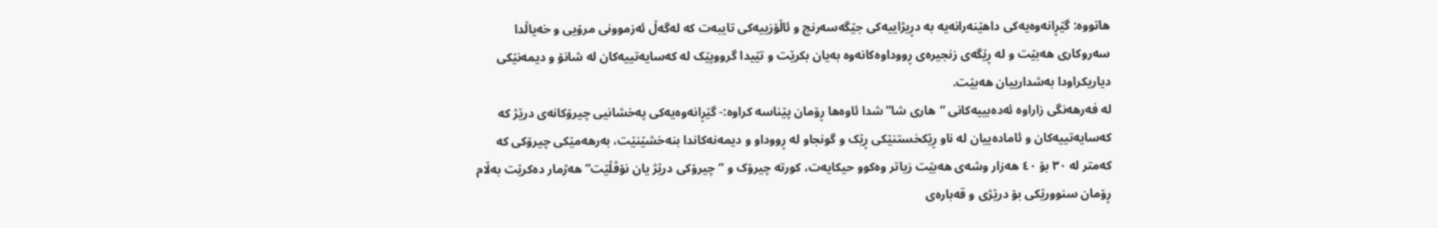هاتووە: گێڕانەوەیەکی داهێنەرانەیە بە دڕیژاییەکی جێگەسەرنج و ئاڵۆزییەکی تایبەت کە لەگەڵ ئەزموونی مرۆیی و خەیاڵدا سەروکاری هەبێت و لە ڕێگەی زنجیرەی ڕووداوەکانەوە بەیان بکرێت و تێیدا گرووپێک لە کەسایەتییەکان لە شانۆ و دیمەنێکی دیاریکراودا بەشدارییان هەبێت.
لە فەرهەنگی زاراوە ئەدەبییەکانی “هاری شا”شدا ئاوەها ڕۆمان پێناسە کراوە:- گێڕانەوەیەکی پەخشانیی چیرۆکانەی درێژ کە کەسایەتییەکان و ئامادەییان لە ناو ڕێکخستنێکی ڕێک و گونجاو لە ڕووداو و دیمەنەکاندا بنەخشێنێت، بەرهەمێکی چیرۆکی کە کەمتر لە ٣٠ بۆ ٤٠ هەزار وشەی هەبێت زیاتر وەکوو حیکایەت، کورتە چیرۆک و “چیرۆکی درێژ یان نۆڤڵێت” هەژمار دەکرێت بەڵام ڕۆمان سنوورێکی بۆ درێژی و قەبارەی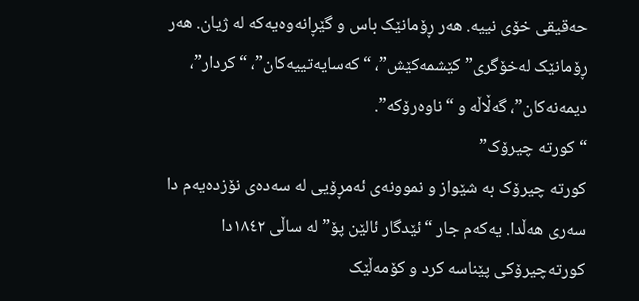حەقیقی خۆی نییە. هەر ڕۆمانێک باس و گێڕانەوەیەکە لە ژیان. هەر ڕۆمانێک لەخۆگری”کێشمەکێش”، “کەسایەتییەکان”، “کردار”، دیمەنەکان”، گەڵاڵە و “ناوەرۆکە”.
“کورتە چیرۆک”
کورتە چیرۆک بە شێواز و نموونەی ئەمڕۆیی لە سەدەی نۆزدەیەم دا سەری هەڵدا. یەکەم جار “ئێدگار ئالێن پۆ” لە ساڵی ١٨٤٢دا کورتەچیرۆکی پێناسە کرد و کۆمەڵێک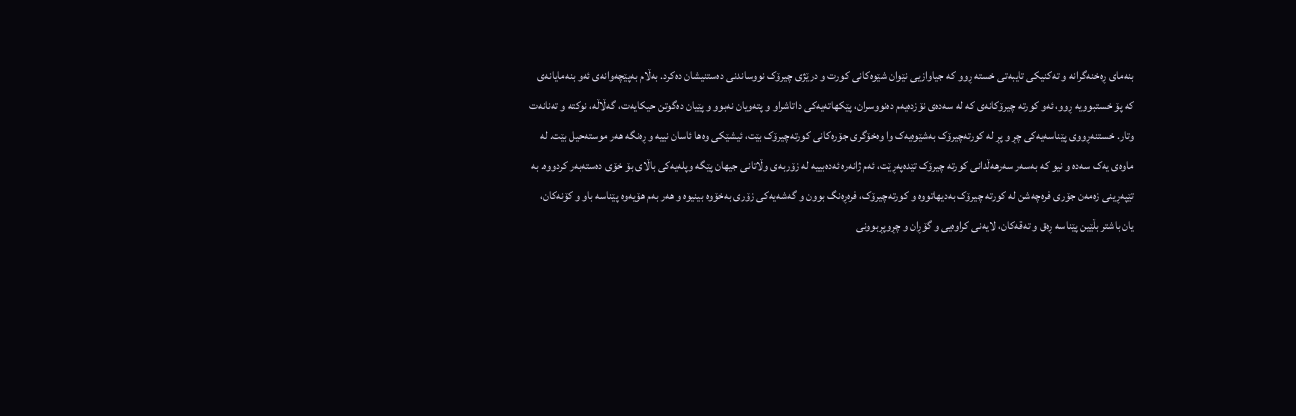بنەمای ڕەخنەگرانە و تەکنیکی تایبەتی خستە ڕوو کە جیاوازیی نێوان شێوەکانی کورت و درێژی چیرۆک نووساندنی دەستنیشان دەکرد. بەڵام بەپێچەوانەی ئەو بنەمایانەی کە پۆ خستبوویە ڕوو، ئەو کورتە چیرۆکانەی کە لە سەدەی نۆزدەیەم دەنووسران، پێکهاتەیەکی داتاشراو و پتەویان نەبوو و پێیان دەگوتن حیکایەت، گەڵاڵە، نوکتە و تەنانەت وتار. خستنەڕووی پێناسەیەکی چڕ و پڕ لە کورتەچیرۆک بەشێوەیەک وا وەخۆگری جۆرەکانی کورتەچیرۆک بێت، ئیشێکی وەها ئاسان نییە و ڕەنگە هەر موستەحیل بێت. لە ماوەی یەک سەدە و نیو کە بەسەر سەرهەڵدانی کورتە چیرۆک تێدەپەڕێت، ئەم ژانەرە ئەدەبییە لە زۆربەی وڵاتانی جیهان پێگە وپلەیەکی باڵای بۆ خۆی دەستەبەر کردووە. بە تێپەڕینی زەمەن جۆری فرەچەشن لە کورتە چیرۆک بەدیهاتووە و کورتەچیرۆک، فرەڕەنگ بوون و گەشەیەکی زۆری بەخۆوە بینیوە و هەر بەم هۆیەوە پێناسە باو و کۆنەکان، یان باشتر بڵێین پێناسە ڕەق و تەقەکان، لایەنی کراوەیی و گۆڕان و چڕوپڕبوونی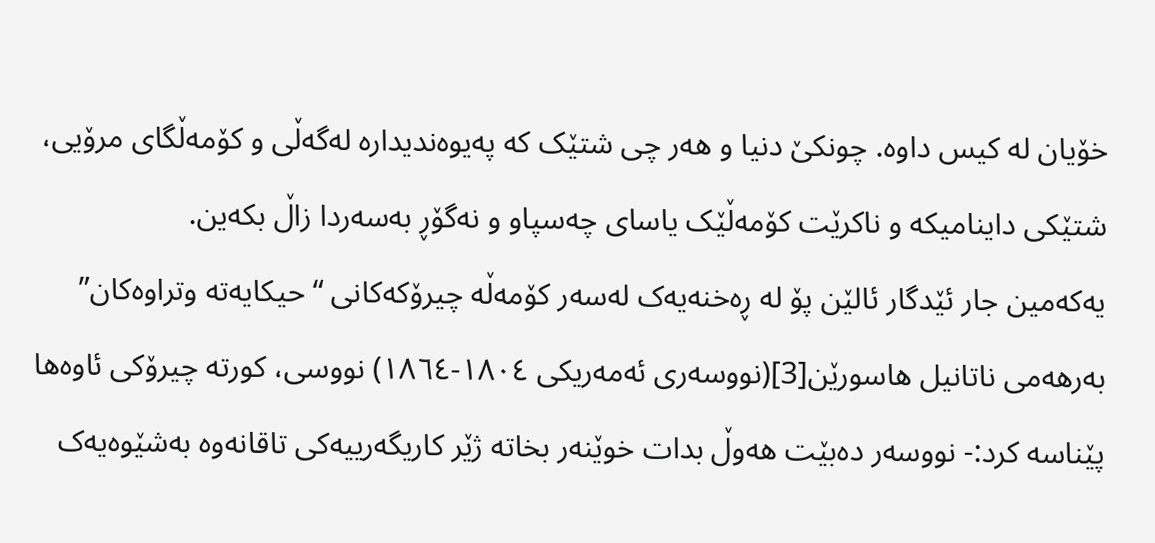خۆیان لە کیس داوە. چونکێ دنیا و هەر چی شتێک کە پەیوەندیدارە لەگەڵی و کۆمەڵگای مرۆیی، شتێکی داینامیکە و ناکرێت کۆمەڵێک یاسای چەسپاو و نەگۆڕ بەسەردا زاڵ بکەین.
یەکەمین جار ئێدگار ئالێن پۆ لە ڕەخنەیەک لەسەر کۆمەڵە چیرۆکەکانی “حیکایەتە وتراوەکان” بەرهەمی ناتانیل هاسورێن[3](نووسەری ئەمەریکی ١٨٠٤-١٨٦٤) نووسی، کورتە چیرۆکی ئاوەها پێناسە کرد:- نووسەر دەبێت هەوڵ بدات خوێنەر بخاتە ژێر کاریگەرییەکی تاقانەوە بەشێوەیەک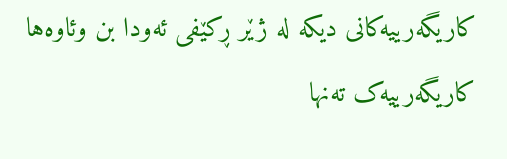کاریگەرییەکانی دیکە لە ژێر ڕکێفی ئەودا بن وئاوەها کاریگەرییەک تەنها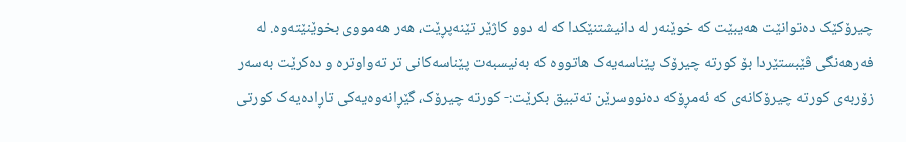چیرۆکێک دەتوانێت هەیبێت کە خوێنەر لە دانیشتنێکدا کە لە دوو کاژێر تێنەپڕێت، هەر هەمووی بخوێنێتەوە. لە فەرهەنگی ڤێبستێردا بۆ کورتە چیرۆک پێناسەیەک هاتووە کە بەنیسبەت پێناسەکانی تر تەواوترە و دەکرێت بەسەر زۆربەی کورتە چیرۆکانەی کە ئەمڕۆکە دەنووسرێن تەتبیق بکرێت:- کورتە چیرۆک، گێڕانەوەیەکی تاڕادەیەک کورتی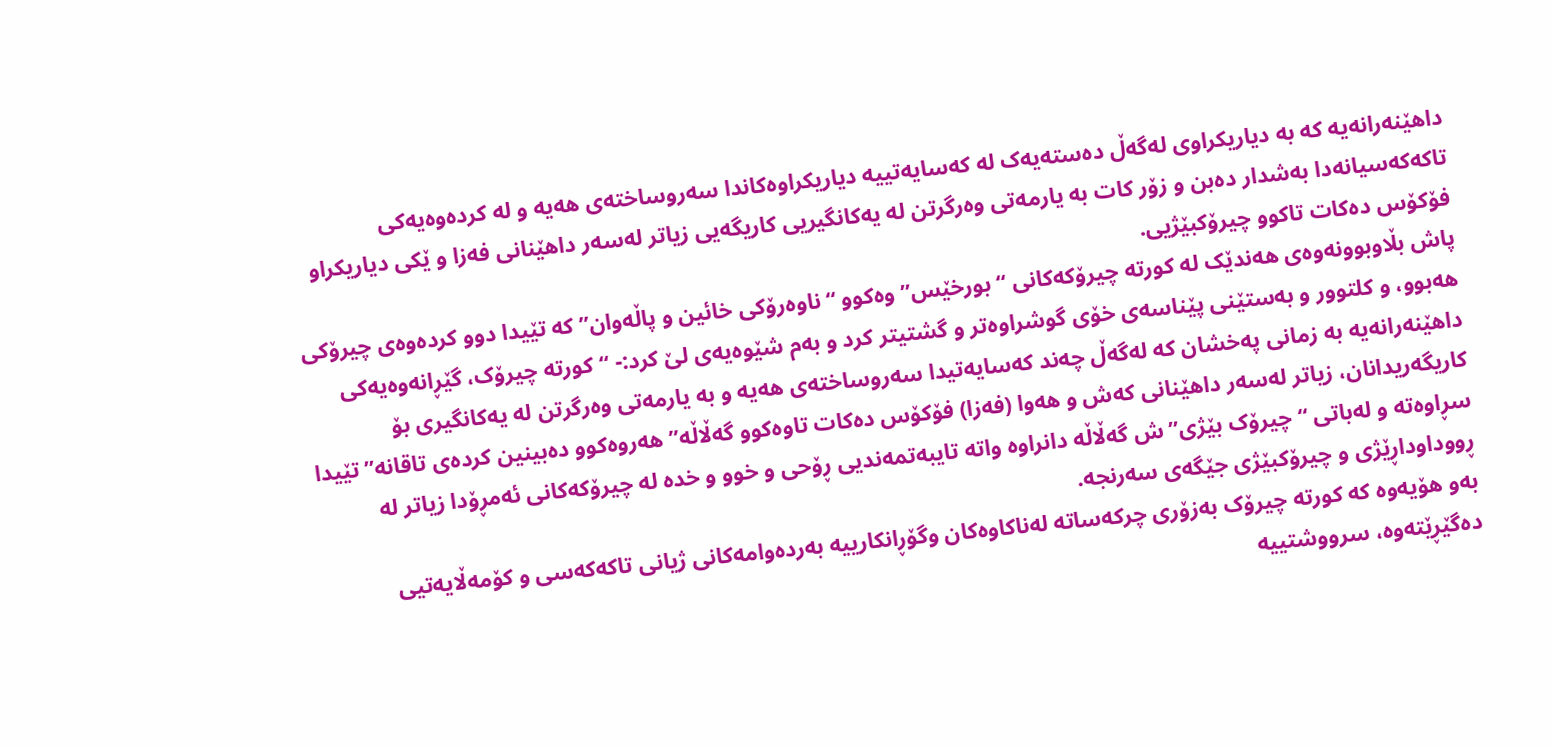داهێنەرانەیە کە بە دیاریکراوی لەگەڵ دەستەیەک لە کەسایەتییە دیاریکراوەکاندا سەروساختەی هەیە و لە کردەوەیەکی تاکەکەسیانەدا بەشدار دەبن و زۆر کات بە یارمەتی وەرگرتن لە یەکانگیریی کاریگەیی زیاتر لەسەر داهێنانی فەزا و ێکی دیاریکراو فۆکۆس دەکات تاکوو چیرۆکبێژیی.
پاش بڵاوبوونەوەی هەندێک لە کورتە چیرۆکەکانی “بورخێس” وەکوو “ناوەرۆکی خائین و پاڵەوان” کە تێیدا دوو کردەوەی چیرۆکی هەبوو، و کلتوور و بەستێنی پێناسەی خۆی گوشراوەتر و گشتیتر کرد و بەم شێوەیەی لێ کرد:- “کورتە چیرۆک، گێڕانەوەیەکی داهێنەرانەیە بە زمانی پەخشان کە لەگەڵ چەند کەسایەتیدا سەروساختەی هەیە و بە یارمەتی وەرگرتن لە یەکانگیری بۆ کاریگەریدانان، زیاتر لەسەر داهێنانی کەش و هەوا (فەزا) فۆکۆس دەکات تاوەکوو گەڵاڵە” هەروەکوو دەبینین کردەی تاقانە” تێیدا سڕاوەتە و لەباتی “چیرۆک بێژی”ش گەڵاڵە دانراوە واتە تایبەتمەندیی ڕۆحی و خوو و خدە لە چیرۆکەکانی ئەمڕۆدا زیاتر لە ڕووداوداڕێژی و چیرۆکبێژی جێگەی سەرنجە.
بەو هۆیەوە کە کورتە چیرۆک بەزۆری چرکەساتە لەناکاوەکان وگۆڕانکارییە بەردەوامەکانی ژیانی تاکەکەسی و کۆمەڵایەتیی دەگێڕێتەوە، سرووشتییە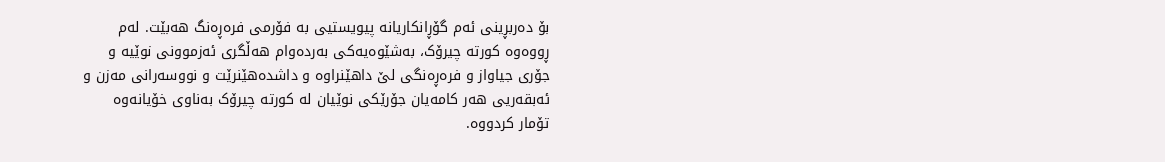بۆ دەربڕینی ئەم گۆڕانکاریانە پیویستیی بە فۆرمی فرەڕەنگ هەبێت. لەم ڕووەوە کورتە چیرۆک، بەشێوەیەکی بەردەوام هەڵگری ئەزموونی نوێیە و جۆری جیاواز و فرەڕەنگی لێ داهێنراوە و داشدەهێنرێت و نووسەرانی مەزن و ئەبقەریی هەر کامەیان جۆرێکی نوێیان لە کورتە چیرۆک بەناوی خۆیانەوە تۆمار کردووە.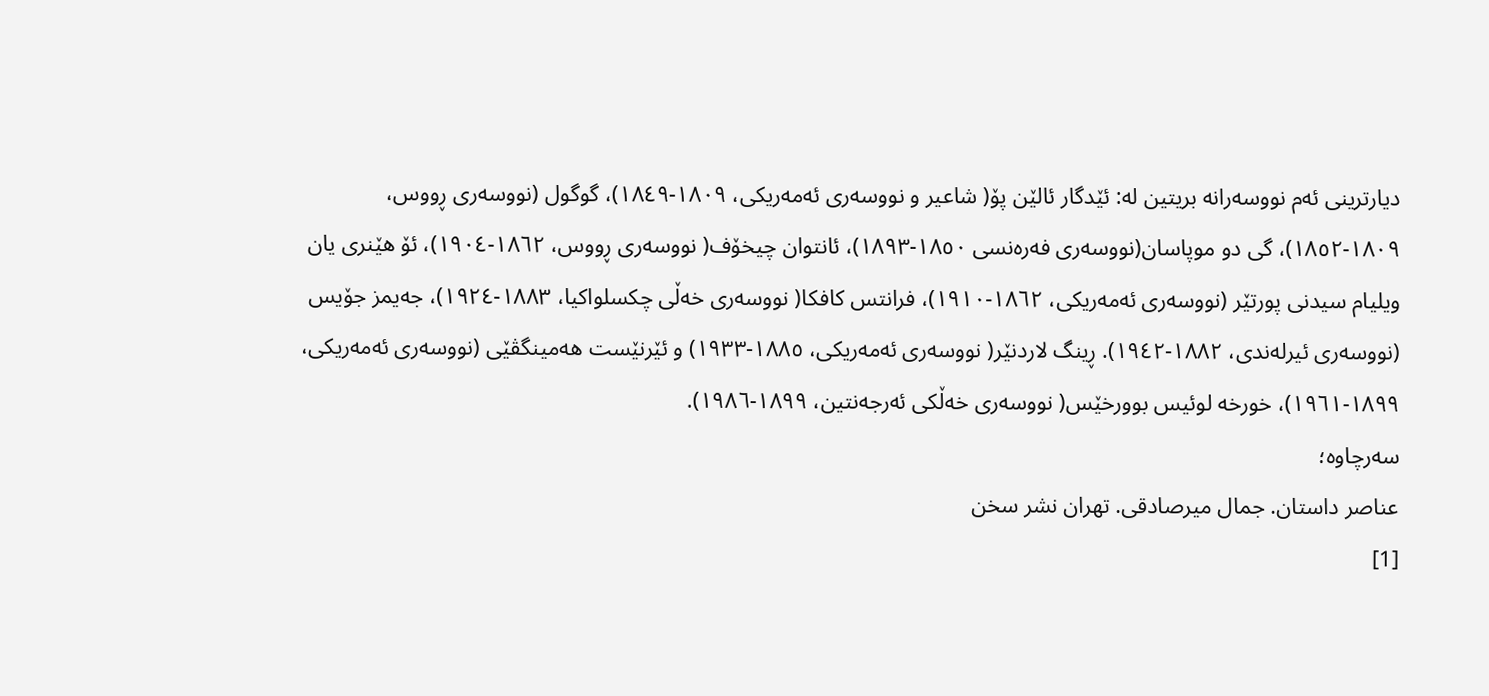دیارترینی ئەم نووسەرانە بریتین لە: ئێدگار ئالێن پۆ( شاعیر و نووسەری ئەمەریکی، ١٨٠٩-١٨٤٩)، گوگول (نووسەری ڕووس، ١٨٠٩-١٨٥٢)، گی دو موپاسان(نووسەری فەرەنسی ١٨٥٠-١٨٩٣)، ئانتوان چیخۆف( نووسەری ڕووس، ١٨٦٢-١٩٠٤)، ئۆ هێنری یان ویلیام سیدنی پورتێر (نووسەری ئەمەریکی، ١٨٦٢-١٩١٠)، فرانتس کافکا( نووسەری خەڵی چکسلواکیا، ١٨٨٣-١٩٢٤)، جەیمز جۆیس (نووسەری ئیرلەندی، ١٨٨٢-١٩٤٢). ڕینگ لاردنێر( نووسەری ئەمەریکی، ١٨٨٥-١٩٣٣) و ئێرنێست هەمینگڤێی (نووسەری ئەمەریکی، ١٨٩٩-١٩٦١)، خورخە لوئیس بوورخێس( نووسەری خەڵکی ئەرجەنتین، ١٨٩٩-١٩٨٦).
سەرچاوە؛
عناصر داستان. جمال میرصادقی. تهران نشر سخن
[1]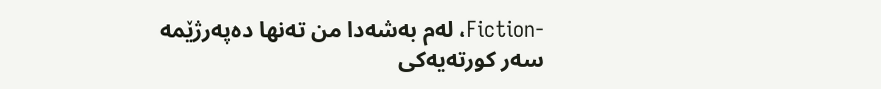-Fiction، لەم بەشەدا من تەنها دەپەرژێمە سەر کورتەیەکی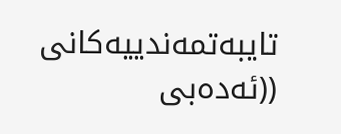تایبەتمەندییەکانی ((ئەدەبی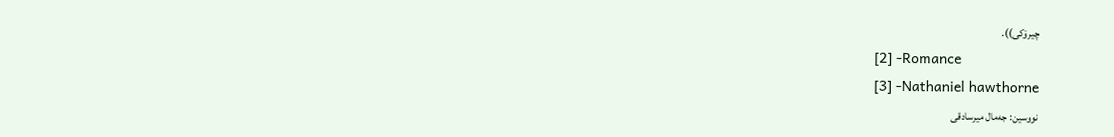چیرۆکی)).
[2] -Romance
[3] -Nathaniel hawthorne
نووسین: جەمال میرسادقی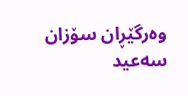وەرگێڕان سۆزان سەعید